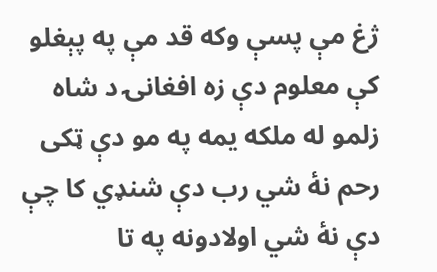ژغ مې پسې وکه قد مې په پېغلو کې معلوم دې زه افغانۍ د شاه زلمو له ملکه یمه په مو دې ټکی رحم نهٔ شي رب دې شنډي کا چې دې نهٔ شي اولادونه په تا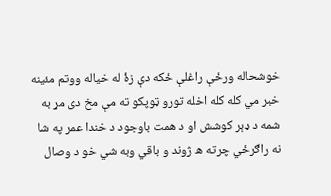خوشحاله ورځې راغلې ځکه دې زۀ له خیاله ووتم مئینه خبر مي کله کله اخله تورو ټوپکو ته مې مخ دی مړ به شمه د ډېر کوشش او د همت باوجود د خندا عمر په شا نه راګرځي چرته ه ژوند و باقي وبه شي خو د وصال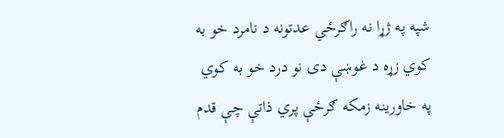شپه په ژړا نه راګرځي عدتونه د نامرد خو به کوي زړه د غوښې دى نو درد خو به کوي په خاورينه زمکه ګرځې پري ذاتې چې قدم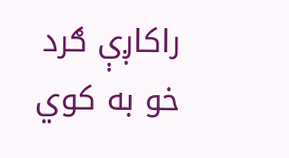راکاږې ګرد خو به کوي